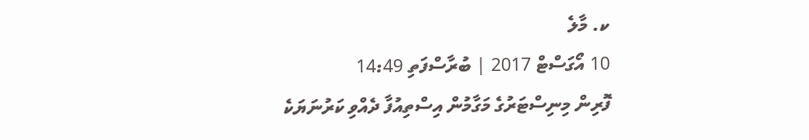ކ. މާލެ
10 އޯގަސްޓް 2017 | ބުރާސްފަތި 14:49
ފޮރިން މިނިސްޓަރުގެ މަގާމުން އިސްތިއުފާ ދެއްވި ކަރުނަޔަކެ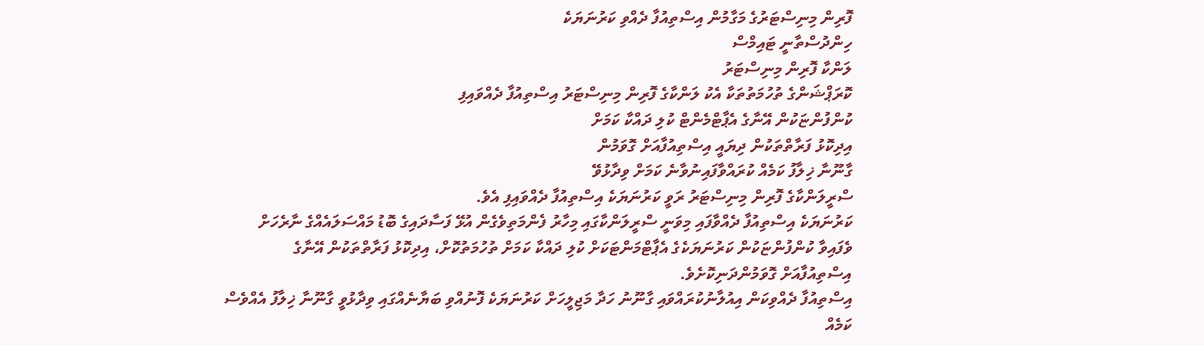ފޮރިން މިނިސްޓަރުގެ މަގާމުން އިސްތިއުފާ ދެއްވި ކަރުނަޔަކެ
ހިންދުސްތާނީ ޓައިމްސް
ލަންކާ ފޮރިން މިނިސްޓަރު
ކޮރަޕްޝަންގެ ތުހުމަތުތަކާ އެކު ލަންކާގެ ފޮރިން މިނިސްޓަރު އިސްތިއުފާ ދެއްވައިފި
ކުންފުންޏަކުން އޭނާގެ އެޕާޓްމެންޓް ކުލި ދައްކާ ކަމަށް
އިދިކޮޅު ފަރާތްތަކުން ދިޔައީ އިސްތިއުފާއަށް ގޮވަމުން
ގާނޫނާ ޚިލާފު ކަމެއް ކުރައްވާފައިނުވާނެ ކަމަށް ވިދާޅުވޭ
ސްރީލަންކާގެ ފޮރިން މިނިސްޓަރު ރަވީ ކަރުނަޔަކެ އިސްތިއުފާ ދެއްވައިފި އެވެ.
ކަރުނަޔަކެ އިސްތިއުފާ ދެއްވާފައި މިވަނީ ސްރީލަންކާގައި މިހާރު ފެންމަތިވެގެން އުޅޭ ފަސާދައިގެ ބޮޑު މައްސަލައެއްގެ ނާރެހަށް ވެފައިވާ ކުންފުންޏަކުން ކަރުނަޔަކެގެ އެޕާޓްމަންޓަކަށް ކުލި ދައްކާ ކަމަށް ތުހުމަތުކޮށް، އިދިކޮޅު ފަރާތްތަކުން އޭނާގެ އިސްތިއުފާއަށް ގޮވަމުންދަނިކޮށެވެ.
އިސްތިއުފާ ދެއްވިކަން އިއުލާނުކުރައްވައި ގާނޫނު ހަދާ މަޖިލީހަށް ކަރުނަޔަކެ ފޮނުއްވި ބަޔާނެއްގައި ވިދާޅުވީ ގާނޫނާ ޚިލާފު އެއްވެސް ކަމެއް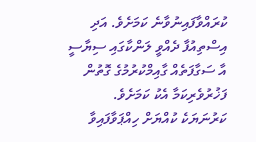ކުރައްވާފައިނުވާނެ ކަމަށެވެ. އަދި އިސްތިއުފާ ދެއްވީ ލަންކާގައި ސިޔާސީ އާ ސަގާފަތެއް ގާއިމްކުރުމުގެ ގޮތުން ފަޚުރުވެރިކަމާ އެކު ކަމަށެވެ.
ކަރުނަޔަކެ ކުއްޔަށް ހިއްޕަވާފައިވާ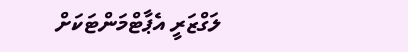ލަގްޒަރީ އެޕާޓްމަންޓަކަށް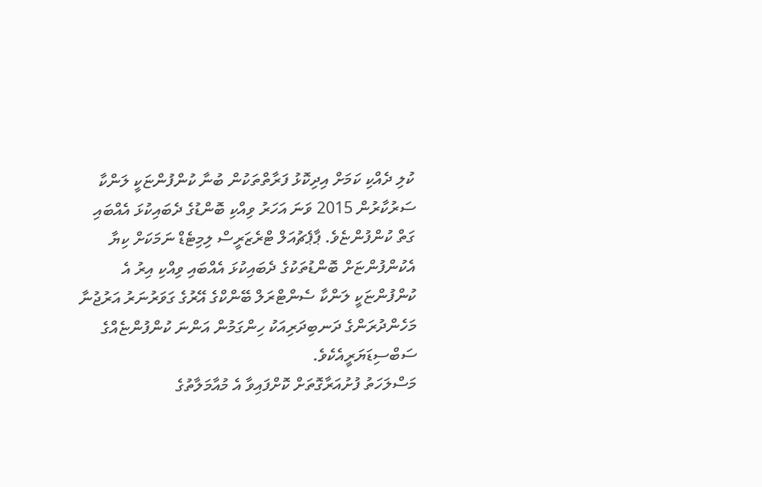ކުލި ދެއްކި ކަމަށް އިދިކޮޅު ފަރާތްތަކުން ބުނާ ކުންފުންޏަކީ ލަންކާ ސަރުކާރުން 2015 ވަނަ އަހަރު ވިއްކި ބޮންޑުގެ ދެބައިކުޅަ އެއްބައި ގަތް ކުންފުންޏެވެ. ޕާޕެޗުއަލް ޓްރެޒަރީސް ލިމިޓެޑް ނަމަކަށް ކިޔާ އެކުންފުންޏަށް ބޮންޑުތަކުގެ ދެބައިކުޅަ އެއްބައި ވިއްކި އިރު އެ ކުންފުންޏަކީ ލަންކާ ސެންޓްރަލް ބޭންކްގެ އޭރުގެ ގަވަރުނަރު އަރުޖުނާ މަހެންދުރަންގެ ދަނބިދަރިއަކު ހިންގަމުން އަންނަ ކުންފުންޏެއްގެ ސަބްސިޑަޔަރީއެކެވެ.
މަސްލަހަތު ފުށުއަރާގޮތަށް ކޮށްފައިވާ އެ މުއާމަލާތުގެ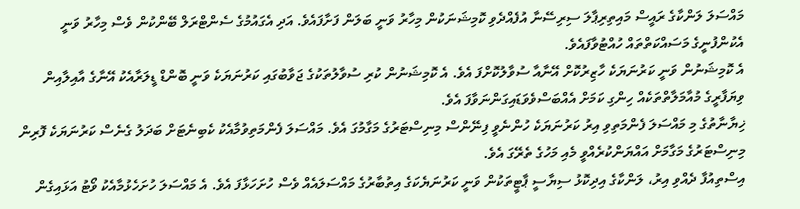މައްސަލަ ލަންކާގެ ރައީސް މައިތިރިޕާލަ ސިރިސޭނާ އުފެއްދެވި ކޮމިޝަނަކުން މިހާރު ވަނީ ބަލަން ފަށާފައެވެ. އަދި އެގައުމުގެ ސެންޓްރަލް ބޭންކުން ވެސް މިހާރު ވަނީ އެކުންފުނީގެ މަސައްކަތްތައް ހުއްޓުވާފައެވެ.
އެ ކޮމިޝަނުން ވަނީ ކަރުނަޔަކެ ހާޒިރުކޮށް އޭނާއާ ސުވާލުކޮށްފަ އެވެ. އެ ކޮމިޝަނުން ކުރި ސުވާލުތަކުގެ ޖަވާބުގައި ކަރުނަޔަކެ ވަނީ ބޮންޑް ޑީލަރާއެކު އޭނާގެ އާއިލާއިން ވިޔަފާރީގެ މުއާމަލާތްތަކެއް ހިންގި ކަމަށް އެއްބަސްވެވަޑައިގަންނަވާފަ އެވެ.
ޚިޔާނާތުގެ މި މައްސަލަ ފެންމަތިވި އިރު ކަރުނަޔަކެ ހުންނެވީ ފިނޭންސް މިނިސްޓަރުގެ މަގާމުގަ އެވެ. މައްސަލަ ފެންމަތިވުމާއެކު ކެބިނެޓަށް ބަދަލު ގެނެސް ކަރުނަޔަކެ ފޮރިން މިނިސްޓަރުގެ މަގާމަށް އައްޔަންކުރެއްވީ މެއި މަހުގެ ތެރޭގަ އެވެ.
އިސްތިއުފާ ދެއްވި އިރު، ލަންކާގެ އިދިކޮޅު ސިޔާސީ ޕާޓީތަކުން ވަނީ ކަރުނަޔެކަގެ އިތުބާރުގެ މައްސަލައެއް ވެސް ހުށަހަޅާފަ އެވެ. އެ މައްސަލަ ހުށަހެޅުމާއެކު ވޯޓު އަޅައިގެން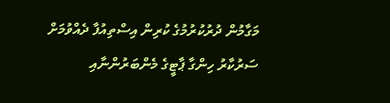މަގާމުން ދުރުކުރުމުގެ ކުރިން އިސްތިއުފާ ދެއްވުމަށް ސަރުކާރު ހިންގާ ޕާޓީގެ މެންބަރުންނާއި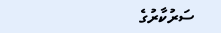ސަރުކާރުގެ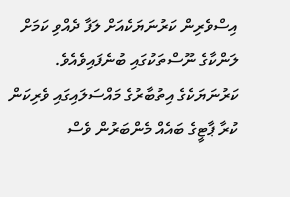އިސްވެރިން ކަރުނަޔަކެއަށް ލަފާ ދެއްވި ކަމަށް ލަންކާގެ ނޫސްތަކުގައި ބުނެފައިވެއެވެ.
ކަރުނަޔަކެގެ އިތުބާރުގެ މައްސަލައިގައި ވެރިކަން ކުރާ ޕާޓީގެ ބައެއް މެންބަރުން ވެސް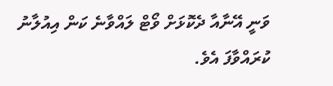ވަނީ އޭނާއާ ދެކޮޅަށް ވޯޓް ލައްވާނެ ކަން އިއުލާނު ކުރައްވާފަ އެވެ.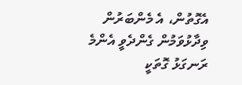އެގޮތުން، އެ މެންބަރުން ވިދާޅުވަމުން ގެންދެވީ އެންމެ ރަނގަޅު ގޮތަކީ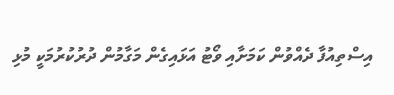އިސްތިއުފާ ދެއްވުން ކަމަށާއި ވޯޓު އަޅައިގެން މަގާމުން ދުރުކުރުމަކީ މުޅި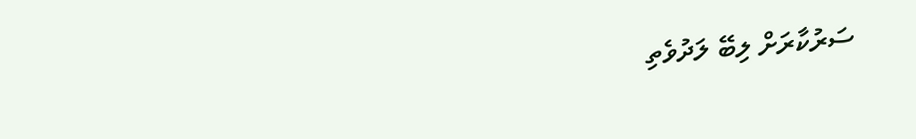ސަރުކާރަށް ލިބޭ ލަދުވެތި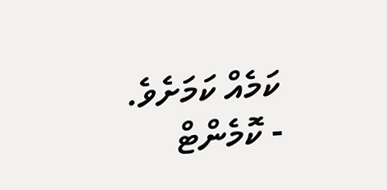ކަމެއް ކަމަށެވެ.
- ކޮމެންޓް